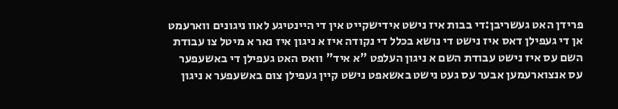פרידן האט געשריבן:די בבות איז נישט אידישקייט אין די היינטיגע לאוו ניגונים ווארעמט אן די געפילן דאס איז נישט די נושא בכלל די נקודה איז א ניגון איז נאר א מיטל צו עבודת השם עס איז נישט עבודת השם א ניגון העלפט "א איד" וואס האט געפילן די באשעפער עס אנצוארעמען אבער עס געט נישט באשאפט נישט קיין געפילן צום באשעפער א ניגון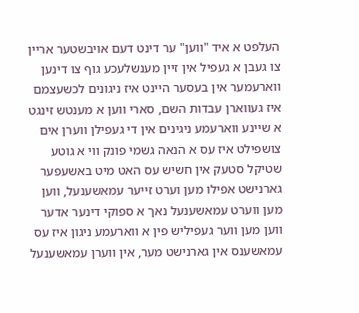העלפט א איד "ווען" ער דינט דעם אויבשטער אריין צו געבן א געפיל אין זיין מענשלעכע גוף צו דינען ווארעמער אין בעסער היינט איז ניגונים לכשעצמם איז געווארן עבדות השם, סארי ווען א מענטש זינגט א שיינע ווארעמע ניגינים אין די געפילן ווערן אים צושפילט איז עס א הנאה גשמי פונק ווי א גוטע שטיקל סטעק אין חשיש עס האט מיט באשעפער גארנישט אפילו מען וערט זייער עמאשענעל, ווען מען ווערט עמאשענעל נאך א ספוקי דינער אדער ווען מען ווער געפיליש פין א ווארעמע ניגון איז עס עמאשענס אין גארנישט מער, אין ווערן עמאשענעל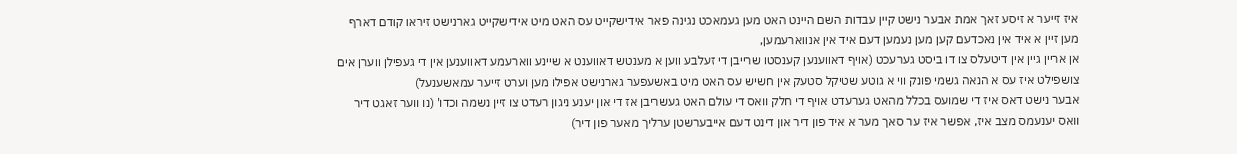איז זייער א זיסע זאך אמת אבער נישט קיין עבדות השם היינט האט מען געמאכט נגינה פאר אידישקייט עס האט מיט אידישקייט גארנישט זיראו קודם דארף מען זיין א איד אין נאכדעם קען מען נעמען דעם איד אין אנווארעמען,
אן אריין גיין אין דיטעלס צו דו ביסט גערעכט (אויף דאווענען קענסטו שרייבן די זעלבע ווען א מענטש דאווענט א שיינע ווארעמע דאווענען אין די געפילן ווערן אים צושפילט איז עס א הנאה גשמי פונק ווי א גוטע שטיקל סטעק אין חשיש עס האט מיט באשעפער גארנישט אפילו מען וערט זייער עמאשענעל)
אבער נישט דאס איז די שמועס בכלל מהאט גערעדט אויף די חלק וואס די עולם האט געשריבן אז די און יענע ניגון רעדט צו זיין נשמה וכדו' (נו ווער זאגט דיר וואס יענעמס מצב איז, אפשר איז ער סאך מער א איד פון דיר און דינט דעם אייבערשטן ערליך מאער פון דיר)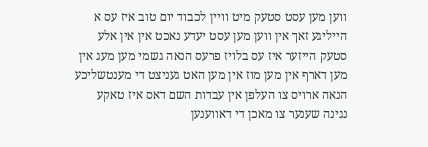ווען מען עסט סטעק מיט וויין לכבוד יום טוב איז עס א הייליגע זאך אין ווען מען עסט יעדע נאכט אין אין אלע סטעק הייזער איז עס בלויז פרעס הנאה גשמי מען מעג אין מען דארף אין מען מוז אין מען האט געניצט די מענטשליכע הנאה ארויס צו העלפן אין עבדות השם דאס איז טאקע נגינה שענער צו מאכן די דאווענען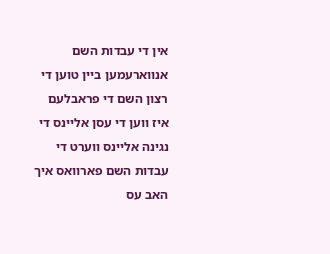אין די עבדות השם אנווארעמען ביין טוען די רצון השם די פראבלעם איז ווען די עסן אליינס די נגינה אליינס ווערט די עבדות השם פארוואס איך האב עס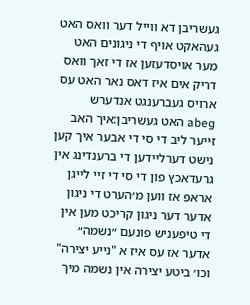געשריבן דא ווייל דער וואס האט געהאקט אויף די ניגונים האט מער אויסדעזען אז די זאך וואס דריק אים איז דאס נאר האט עס ארויס געברענגט אנדערש
abeg האט געשריבן:איך האב זײער ליב די סי די אבער איך קען נישט דערלײדען די ברענדינג אין גרעדאכץ פון די סי די זײ לײגן אראפ אז װען מ׳הערט די ניגון אדער דער ניגון קריכט מען אין די טיפעניש פונעם ״נשמה״ אדער אז עס איז א "נייע יצירה" וכו׳ ביטע יצירה אין נשמה מיך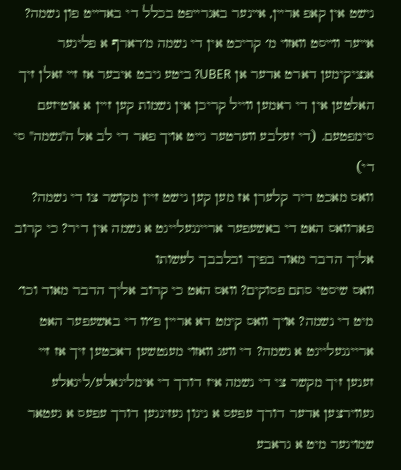נישט אין קאפ ארײן, אײנער באגרײפט בכלל די באדײט פון נשמה? אײער װײסט װאזױ מ׳ קריכט אין די נשמה מ׳דארף א פליגער אנציקימען דארט אדער אן UBER? ביטע גיבט איבער אז זײ זאלן זיך האלטען אין די ראמען װייל קריכן אין נשמות קען זײן א אוטיזעם סימפטעם. (די זעלבע װערטער גײט אױך פאר די לב אל ה"נשמה" סי די)
וואס מאכט דיר קלערן אז מען קען נישט זיין מקושר צו די נשמה? פארוואס האט די באשעפער אריינגעלייגט א נשמה אין דיר? כי קרוב אליך הדבר מאוד בפיך ובלבבך לעשותו
װאס שיסטי סתם פסוקים? װאס האט כי קרוב אליך הדבר מאוד וכו׳ מיט די נשמה? אױך װאס קימט דא ארײן פ״װ די באשעפער האט אריינגעלייגט א נשמה? די װעג װאזױ מענטשען דאכטען זיך אז זײ זענען זיך מקשר צי די נשמה איז דורך די אימליגאלע/ליגאלע געװירצען אדער דורך עפעס א ניגון געזינגען דורך עפעס א געטאר שמױגער מיט א גראבע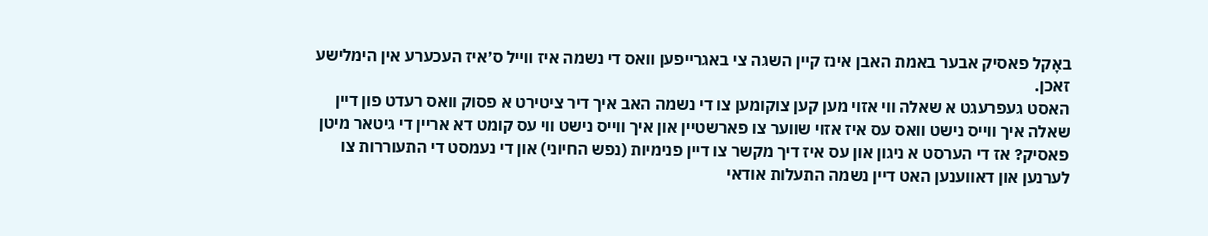באָקל פאסיק אבער באמת האבן אינז קײן השגה צי באגרײפען װאס די נשמה איז װײל ס׳איז העכערע אין הימלישע זאכן.
האסט געפרעגט א שאלה ווי אזוי מען קען צוקומען צו די נשמה האב איך דיר ציטירט א פסוק וואס רעדט פון דיין שאלה איך ווייס נישט וואס עס איז אזוי שווער צו פארשטיין און איך ווייס נישט ווי עס קומט דא אריין די גיטאר מיטן פאסיק? אז די הערסט א ניגון און עס איז דיך מקשר צו דיין פנימיות (נפש החיוני) און די נעמסט די התעוררות צו לערנען און דאווענען האט דיין נשמה התעלות אודאי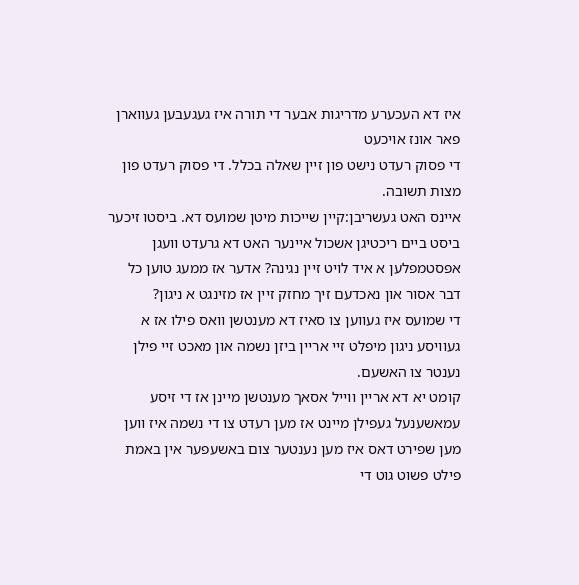איז דא העכערע מדריגות אבער די תורה איז געגעבען געווארן פאר אונז אויכעט
די פסוק רעדט נישט פון זיין שאלה בכלל. די פסוק רעדט פון מצות תשובה.
איינס האט געשריבן:קיין שייכות מיטן שמועס דא. ביסטו זיכער ביסט ביים ריכטיגן אשכול איינער האט דא גרעדט וועגן אפסטמפלען א איד לויט זיין נגינה? אדער אז ממעג טוען כל דבר אסור און נאכדעם זיך מחזק זיין אז מזינגט א ניגון?
די שמועס איז געווען צו סאיז דא מענטשן וואס פילו אז א געוויסע ניגון מיפלט זיי אריין ביזן נשמה און מאכט זיי פילן נענטר צו האשעם.
קומט יא דא אריין ווייל אסאך מענטשן מיינן אז די זיסע עמאשענעל געפילן מיינט אז מען רעדט צו די נשמה איז ווען מען שפירט דאס איז מען נענטער צום באשעפער אין באמת פילט פשוט גוט די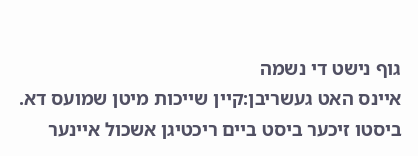גוף נישט די נשמה
איינס האט געשריבן:קיין שייכות מיטן שמועס דא. ביסטו זיכער ביסט ביים ריכטיגן אשכול איינער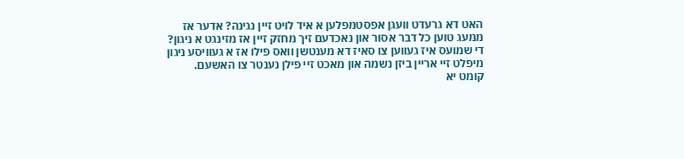האט דא גרעדט וועגן אפסטמפלען א איד לויט זיין נגינה? אדער אז ממעג טוען כל דבר אסור און נאכדעם זיך מחזק זיין אז מזינגט א ניגון?
די שמועס איז געווען צו סאיז דא מענטשן וואס פילו אז א געוויסע ניגון מיפלט זיי אריין ביזן נשמה און מאכט זיי פילן נענטר צו האשעם.
קומט יא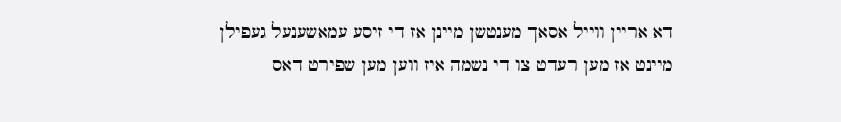דא אריין ווייל אסאך מענטשן מיינן אז די זיסע עמאשענעל געפילן מיינט אז מען רעדט צו די נשמה איז ווען מען שפירט דאס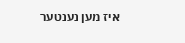איז מען נענטער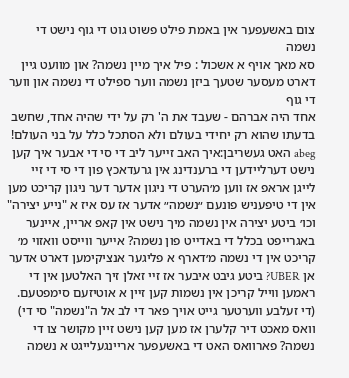צום באשעפער אין באמת פילט פשוט גוט די גוף נישט די נשמה
סא מאך אויף א אשכול : פיל איך מיין נשמה? און מוועט גיין דארט מעסער שטעך ביזן נשמה ווער ספילט די נשמה און ווער די גוף
אחד היה אברהם - שעבד את ה' רק על ידי שהיה אחד, שחשב בדעתו שהוא רק יחידי בעולם ולא הסתכל כלל על בני העולם!
abeg האט געשריבן:איך האב זײער ליב די סי די אבער איך קען נישט דערלײדען די ברענדינג אין גרעדאכץ פון די סי די זײ לײגן אראפ אז װען מ׳הערט די ניגון אדער דער ניגון קריכט מען אין די טיפעניש פונעם ״נשמה״ אדער אז עס איז א "נייע יצירה" וכו׳ ביטע יצירה אין נשמה מיך נישט אין קאפ ארײן, אײנער באגרײפט בכלל די באדײט פון נשמה? אײער װײסט װאזױ מ׳ קריכט אין די נשמה מ׳דארף א פליגער אנציקימען דארט אדער אן UBER? ביטע גיבט איבער אז זײ זאלן זיך האלטען אין די ראמען װייל קריכן אין נשמות קען זײן א אוטיזעם סימפטעם. (די זעלבע װערטער גײט אױך פאר די לב אל ה"נשמה" סי די)
וואס מאכט דיר קלערן אז מען קען נישט זיין מקושר צו די נשמה? פארוואס האט די באשעפער אריינגעלייגט א נשמה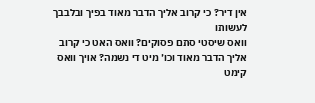אין דיר? כי קרוב אליך הדבר מאוד בפיך ובלבבך לעשותו
װאס שיסטי סתם פסוקים? װאס האט כי קרוב אליך הדבר מאוד וכו׳ מיט די נשמה? אױך װאס קימט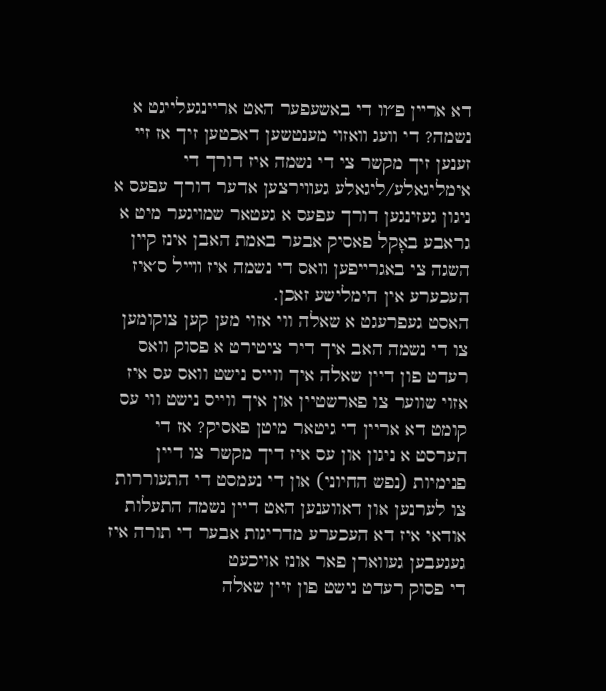דא ארײן פ״װ די באשעפער האט אריינגעלייגט א נשמה? די װעג װאזױ מענטשען דאכטען זיך אז זײ זענען זיך מקשר צי די נשמה איז דורך די אימליגאלע/ליגאלע געװירצען אדער דורך עפעס א ניגון געזינגען דורך עפעס א געטאר שמױגער מיט א גראבע באָקל פאסיק אבער באמת האבן אינז קײן השגה צי באגרײפען װאס די נשמה איז װײל ס׳איז העכערע אין הימלישע זאכן.
האסט געפרעגט א שאלה ווי אזוי מען קען צוקומען צו די נשמה האב איך דיר ציטירט א פסוק וואס רעדט פון דיין שאלה איך ווייס נישט וואס עס איז אזוי שווער צו פארשטיין און איך ווייס נישט ווי עס קומט דא אריין די גיטאר מיטן פאסיק? אז די הערסט א ניגון און עס איז דיך מקשר צו דיין פנימיות (נפש החיוני) און די נעמסט די התעוררות צו לערנען און דאווענען האט דיין נשמה התעלות אודאי איז דא העכערע מדריגות אבער די תורה איז געגעבען געווארן פאר אונז אויכעט
די פסוק רעדט נישט פון זיין שאלה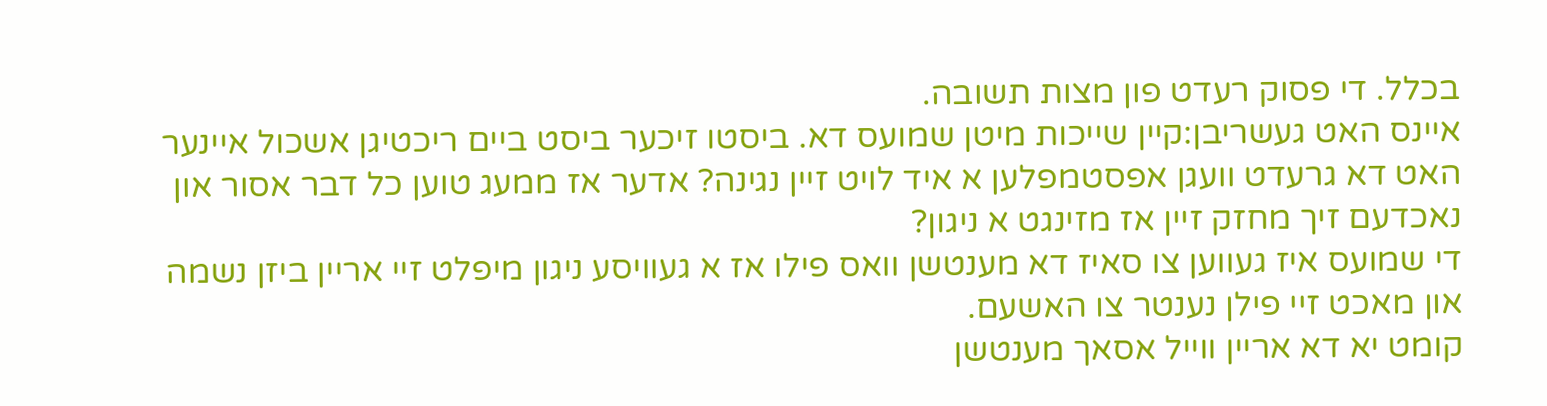בכלל. די פסוק רעדט פון מצות תשובה.
איינס האט געשריבן:קיין שייכות מיטן שמועס דא. ביסטו זיכער ביסט ביים ריכטיגן אשכול איינער האט דא גרעדט וועגן אפסטמפלען א איד לויט זיין נגינה? אדער אז ממעג טוען כל דבר אסור און נאכדעם זיך מחזק זיין אז מזינגט א ניגון?
די שמועס איז געווען צו סאיז דא מענטשן וואס פילו אז א געוויסע ניגון מיפלט זיי אריין ביזן נשמה און מאכט זיי פילן נענטר צו האשעם.
קומט יא דא אריין ווייל אסאך מענטשן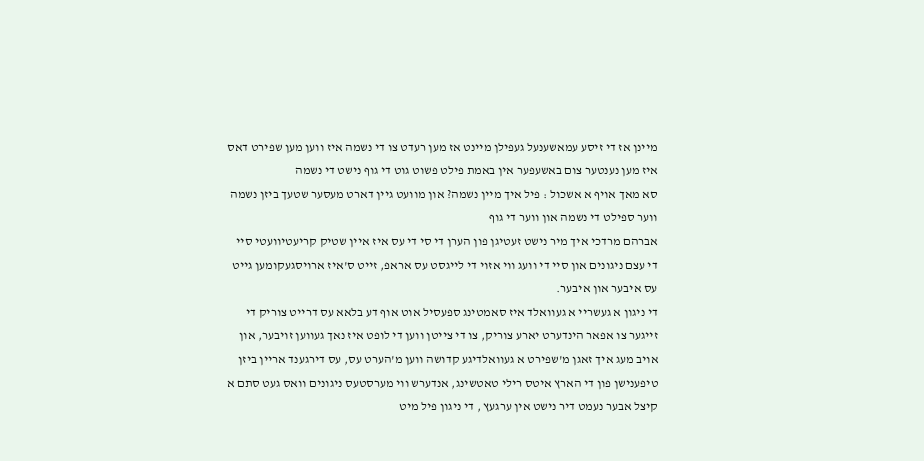מיינן אז די זיסע עמאשענעל געפילן מיינט אז מען רעדט צו די נשמה איז ווען מען שפירט דאס איז מען נענטער צום באשעפער אין באמת פילט פשוט גוט די גוף נישט די נשמה
סא מאך אויף א אשכול : פיל איך מיין נשמה? און מוועט גיין דארט מעסער שטעך ביזן נשמה ווער ספילט די נשמה און ווער די גוף
אברהם מרדכי איך מיר נישט זעטיגן פון הערן די סי די עס איז איין שטיק קריעטיוועטי סיי די עצם ניגונים און סיי די וועג ווי אזוי די לייגסט עס אראפ, זייט ס'איז ארויסגעקומען גייט עס איבער און איבער.
די ניגון א געשריי א געוואלד איז סאמטינג ספעסיל אוט אוף דע בלאא עס דרייט צוריק די זייגער צו אפאר הינדערט יארע צוריק, צו די צייטן ווען די לופט איז נאך געווען זויבער, און אויב מעג איך זאגן מ'שפירט א געוואלדיגע קדושה ווען מ'הערט עס, עס דירגענד אריין ביזן טיפענישן פון די הארץ איטס רילי טאטשינג, אנדערש ווי מערסטעס ניגונים וואס געט סתם א קיצל אבער נעמט דיר נישט אין ערגעץ , די ניגון פיל מיט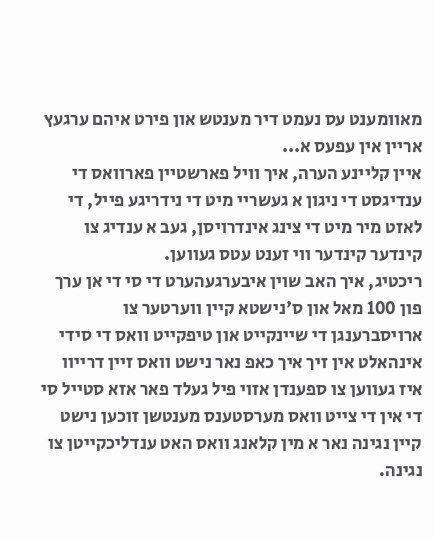מאוומענט עס נעמט דיר מענטש און פירט איהם ערגעץ אריין אין עפעס א...
איין קליינע הערה, איך וויל פארשטיין פארוואס די ענדיגסט די ניגון א געשריי מיט די נידריגע פייל, די לאזט מיר מיט די צינג אינדרויסן, געב א ענדיג צו קינדער קינדער ווי זענט עטס געווען.
ריכטיג, איך האב שוין איבערגעהערט די סי די אן ערך פון 100 מאל און ס'נישטא קיין ווערטער צו ארויסברענגן די שיינקייט און טיפקייט וואס די סידי אינהאלט אין זיך איך כאפ נאר נישט וואס זיין דרייוו איז געווען צו ספענדן אזוי פיל געלד פאר אזא סטייל סי די אין די צייט וואס מערסטענס מענטשן זוכען נישט קיין נגינה נאר א מין קלאנג וואס האט ענדליכקייטן צו נגינה.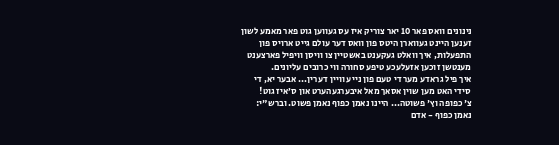נינונים וואס פאר 10 יאר צוריק איז עס געווען גוט פאר מאמע לשון זענען היינט געווארן היטס פון וואס דער עולם גייט ארויס פון התפעלות, איך וואלט געקענט באשטיין צו וויסן וויפיל פארצענט מענטשן זוכען אזעלעכע טיפע סחורה ווי כרובים עליונים.
איך פיל גראדע מער די טעם פון נייע וויין דערין... אבער יא, די סידי האט מען שוין אסאך מאל איבערגעהערט און ס׳איז גוט!
צ' כפופה וץ' פשוטה... היינו נאמן כפוף נאמן פשוט. וברש"י: נאמן כפוף - אדם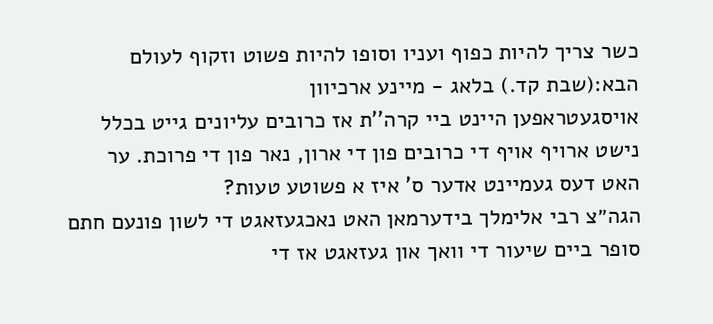כשר צריך להיות כפוף ועניו וסופו להיות פשוט וזקוף לעולם הבא:(שבת קד.) בלאג - מיינע ארכיוון
אויסגעטראפען היינט ביי קרה''ת אז כרובים עליונים גייט בכלל נישט ארויף אויף די כרובים פון די ארון, נאר פון די פרוכת. ער האט דעס געמיינט אדער ס' איז א פשוטע טעות?
הגה״צ רבי אלימלך בידערמאן האט נאכגעזאגט די לשון פונעם חתם סופר ביים שיעור די וואך און געזאגט אז די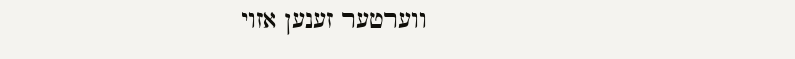ווערטער זענען אזוי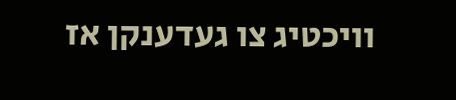וויכטיג צו געדענקן אז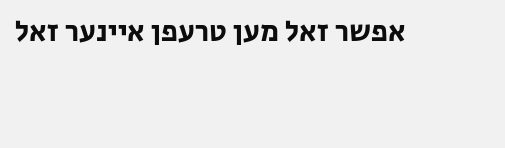אפשר זאל מען טרעפן איינער זאל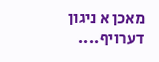מאכן א ניגון דערויף....